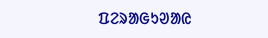ᱯᱮᱨᱟᱜᱩᱣᱟᱭ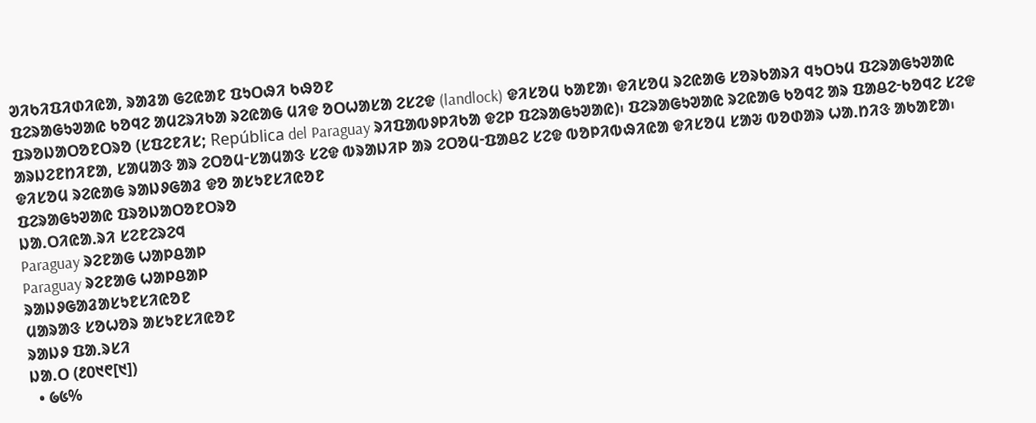ᱣᱤᱠᱤᱯᱤᱰᱤᱭᱟ, ᱨᱟᱲᱟ ᱜᱮᱭᱟᱱ ᱯᱩᱛᱷᱤ ᱠᱷᱚᱱ
ᱯᱮᱨᱟᱜᱩᱣᱟᱭ ᱠᱚᱧᱮ ᱟᱢᱮᱨᱤᱠᱟ ᱨᱮᱭᱟᱜ ᱢᱤᱫ ᱚᱛᱦᱟᱥᱟ ᱮᱥᱮᱫ (landlock) ᱫᱤᱥᱚᱢ ᱠᱟᱱᱟ᱾ ᱫᱤᱥᱚᱢ ᱨᱮᱭᱟᱜ ᱥᱚᱨᱠᱟᱨᱤ ᱧᱩᱛᱩᱢ ᱯᱮᱨᱟᱜᱩᱣᱟᱭ ᱯᱨᱚᱡᱟᱛᱚᱱᱛᱨᱚ (ᱥᱯᱮᱱᱤᱥ; República del Paraguay ᱨᱤᱯᱟᱵᱽᱞᱤᱠᱟ ᱫᱮᱞ ᱯᱮᱨᱟᱜᱩᱣᱟᱭ)᱾ ᱯᱮᱨᱟᱜᱩᱣᱟᱭ ᱨᱮᱭᱟᱜ ᱠᱚᱧᱮ ᱟᱨ ᱯᱟᱪᱮᱼᱠᱚᱧᱮ ᱥᱮᱫ ᱟᱨᱡᱮᱱᱴᱤᱱᱟ, ᱥᱟᱢᱟᱝ ᱟᱨ ᱮᱛᱚᱢᱼᱥᱟᱢᱟᱝ ᱥᱮᱫ ᱵᱨᱟᱡᱤᱞ ᱟᱨ ᱮᱛᱚᱢᱼᱯᱟᱪᱮ ᱥᱮᱫ ᱵᱚᱞᱤᱵᱷᱤᱭᱟ ᱫᱤᱥᱚᱢ ᱥᱟᱶ ᱵᱚᱰᱟᱨ ᱦᱟᱹᱴᱤᱝ ᱟᱠᱟᱱᱟ᱾ ᱫᱤᱥᱚᱢ ᱨᱮᱭᱟᱜ ᱨᱟᱡᱽᱜᱟᱲ ᱫᱚ ᱟᱥᱩᱱᱥᱤᱭᱚᱱ
ᱯᱮᱨᱟᱜᱩᱣᱟᱭ ᱯᱨᱚᱡᱟᱛᱚᱱᱛᱨᱚ
ᱡᱟᱹᱛᱤᱭᱟᱹᱨᱤ ᱥᱮᱱᱮᱨᱮᱧ
Paraguay ᱨᱮᱱᱟᱜ ᱦᱟᱞᱪᱟᱞ
Paraguay ᱨᱮᱱᱟᱜ ᱦᱟᱞᱪᱟᱞ
ᱨᱟᱡᱽᱜᱟᱲᱟᱥᱩᱱᱥᱤᱭᱚᱱ
ᱢᱟᱨᱟᱝ ᱥᱚᱦᱚᱨ ᱟᱥᱩᱱᱥᱤᱭᱚᱱ
ᱨᱟᱡᱽ ᱯᱟᱹᱨᱥᱤ
ᱡᱟᱹᱛ (᱒᱐᱑᱖[᱑])
  • ᱙᱕%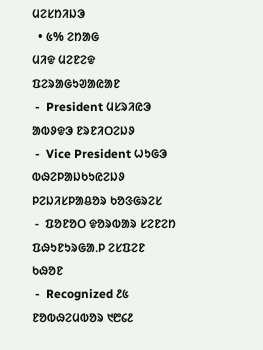ᱢᱮᱥᱴᱤᱡᱳ
  • ᱕% ᱮᱴᱟᱜ
ᱢᱤᱫ ᱢᱮᱱᱮᱫ ᱯᱮᱨᱟᱜᱩᱣᱟᱭᱟᱱ
 -  President ᱢᱥᱨᱤᱭᱳ ᱟᱵᱽᱫᱳ ᱱᱨᱱᱤᱛᱮᱡᱽ
 -  Vice President ᱦᱩᱜᱳ ᱵᱷᱮᱞᱟᱡᱠᱩᱭᱮᱡᱽ
ᱞᱮᱡᱤᱥᱞᱟᱪᱚᱨ ᱠᱚᱝᱜᱨᱮᱥ
 -  ᱯᱚᱱᱚᱛ ᱫᱚᱨᱵᱟᱨ ᱥᱮᱱᱮᱴ
ᱯᱷᱩᱱᱩᱨᱜᱟᱹᱞ ᱮᱥᱯᱮᱱ ᱠᱷᱚᱱ
 -  Recognized ᱒᱕ ᱱᱚᱵᱷᱮᱢᱵᱚᱨ ᱑᱘᱔᱒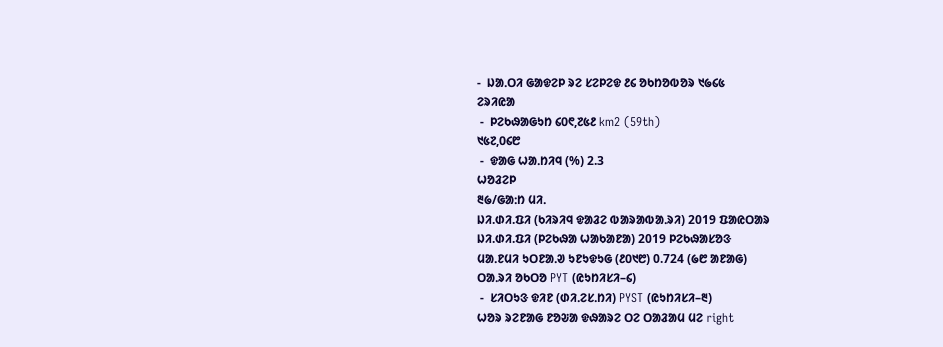-  ᱡᱟᱹᱛᱤ ᱜᱟᱫᱮᱞ ᱨᱮ ᱥᱮᱞᱮᱫ ᱒᱔ ᱚᱠᱴᱚᱵᱚᱨ ᱑᱙᱔᱕
ᱮᱨᱤᱭᱟ
 -  ᱞᱮᱠᱷᱟᱜᱩᱴ ᱔᱐᱖,᱗᱕᱒ km2 (59th)
᱑᱕᱗,᱐᱔᱘
 -  ᱫᱟᱜ ᱦᱟᱹᱴᱤᱧ (%) 2.3
ᱦᱚᱲᱮᱞ
᱓᱙/ᱜᱟᱺᱴ ᱢᱤᱹ
ᱡᱤ.ᱰᱤ.ᱯᱤ (ᱠᱤᱨᱤᱧ ᱫᱟᱲᱮ ᱵᱟᱨᱟᱵᱟᱹᱨᱤ) 2019 ᱯᱟᱭᱛᱟᱨ
ᱡᱤ.ᱰᱤ.ᱯᱤ (ᱞᱮᱠᱷᱟ ᱦᱟᱠᱟᱱᱟ) 2019 ᱞᱮᱠᱷᱟᱥᱚᱝ
ᱢᱟᱹᱱᱢᱤ ᱩᱛᱱᱟᱹᱣ ᱩᱱᱩᱫᱩᱜ (᱒᱐᱑᱘) 0.724 (᱙᱘ ᱟᱱᱟᱜ)
ᱛᱟᱹᱨᱤ ᱚᱠᱛᱚ PYT (ᱭᱩᱴᱤᱥᱤ–᱔)
 -  ᱥᱤᱛᱩᱝ ᱫᱤᱱ (ᱰᱤᱹᱮᱥᱹᱴᱤ) PYST (ᱭᱩᱴᱤᱥᱤ–᱓)
ᱦᱚᱨ ᱨᱮᱱᱟᱜ ᱱᱚᱶᱟ ᱫᱷᱟᱨᱮ ᱛᱮ ᱛᱟᱲᱟᱢ ᱢᱮ right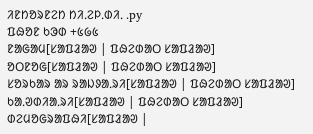ᱤᱱᱴᱚᱨᱱᱮᱴ ᱴᱤᱹᱮᱞᱹᱰᱤᱹ .py
ᱯᱷᱚᱱ ᱠᱳᱰ +᱕᱙᱕
ᱱᱟᱜᱟᱢ[ᱥᱟᱯᱲᱟᱣ | ᱯᱷᱮᱰᱟᱛ ᱥᱟᱯᱲᱟᱣ]
ᱚᱛᱱᱚᱜ[ᱥᱟᱯᱲᱟᱣ | ᱯᱷᱮᱰᱟᱛ ᱥᱟᱯᱲᱟᱣ]
ᱥᱚᱨᱠᱟᱨ ᱟᱨ ᱨᱟᱡᱽᱟᱹᱨᱤ[ᱥᱟᱯᱲᱟᱣ | ᱯᱷᱮᱰᱟᱛ ᱥᱟᱯᱲᱟᱣ]
ᱠᱟᱹᱣᱰᱤᱟᱹᱨᱤ[ᱥᱟᱯᱲᱟᱣ | ᱯᱷᱮᱰᱟᱛ ᱥᱟᱯᱲᱟᱣ]
ᱰᱮᱢᱚᱜᱨᱟᱯᱷᱤ[ᱥᱟᱯᱲᱟᱣ |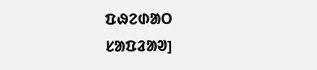ᱯᱷᱮᱰᱟᱛ ᱥᱟᱯᱲᱟᱣ]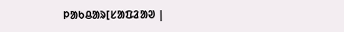ᱞᱟᱠᱪᱟᱨ[ᱥᱟᱯᱲᱟᱣ |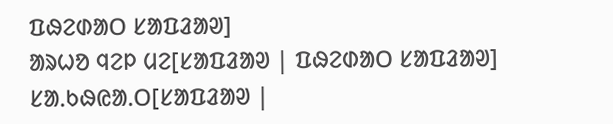ᱯᱷᱮᱰᱟᱛ ᱥᱟᱯᱲᱟᱣ]
ᱟᱨᱦᱚ ᱧᱮᱞ ᱢᱮ[ᱥᱟᱯᱲᱟᱣ | ᱯᱷᱮᱰᱟᱛ ᱥᱟᱯᱲᱟᱣ]
ᱥᱟᱹᱠᱷᱭᱟᱹᱛ[ᱥᱟᱯᱲᱟᱣ |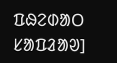ᱯᱷᱮᱰᱟᱛ ᱥᱟᱯᱲᱟᱣ]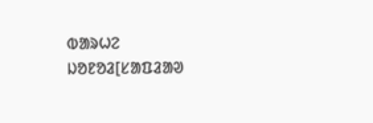ᱵᱟᱨᱦᱮ ᱡᱚᱱᱚᱲ[ᱥᱟᱯᱲᱟᱣ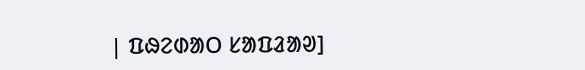| ᱯᱷᱮᱰᱟᱛ ᱥᱟᱯᱲᱟᱣ]